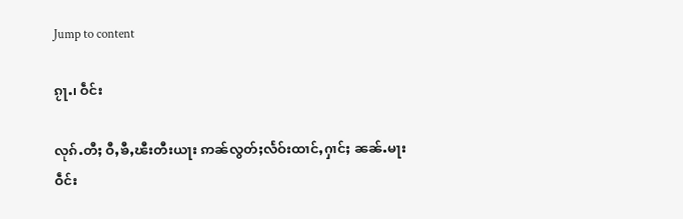Jump to content

ၵႂႃႉ၊ ဝဵင်း

လုၵ်ႉတီႈ ဝီႇၶီႇၽီးတီးယႃး ဢၼ်လွတ်ႈလႅဝ်းထၢင်ႇႁၢင်ႈ ၼၼ်ႉမႃး
ဝဵင်း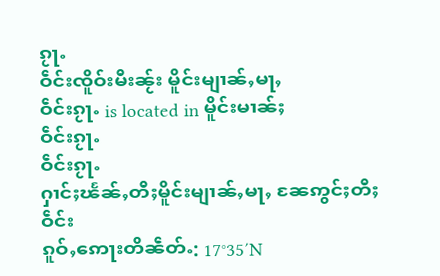ၵႂႃႉ
ဝဵင်းၸိူဝ်းမီးၼႂ်း မိူင်းမျၢၼ်ႇမႃႇ
ဝဵင်းၵႂႃႉ is located in မိူင်းမၢၼ်ႈ
ဝဵင်းၵႂႃႉ
ဝဵင်းၵႂႃႉ
ႁၢင်ႈၽႅၼ်ႇတီႈမိူင်းမျၢၼ်ႇမႃႇ ၼႄဢွင်ႈတီႈဝဵင်း
ၵူဝ်ႇဢေႃးတိၼဵတ်ႉ: 17°35′N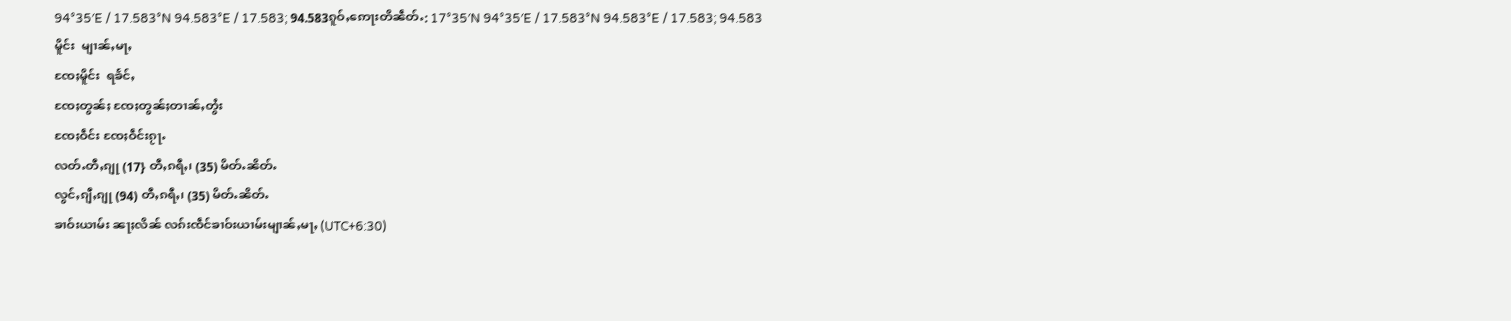94°35′E / 17.583°N 94.583°E / 17.583; 94.583ၵူဝ်ႇဢေႃးတိၼဵတ်ႉ: 17°35′N 94°35′E / 17.583°N 94.583°E / 17.583; 94.583
မိူင်း  မျၢၼ်ႇမႃႇ
ၸႄႈမိူင်း  ရၶႅင်ႇ
ၸႄႈတွၼ်ႈ ၸႄႈတွၼ်ႈတၢၼ်ႇတွႆး
ၸႄႈဝဵင်း ၸႄႈဝဵင်းၵႂႃႉ
လတ်ႉတီႇၵျု (17} တီႇၵရီႇ၊ (35) မိတ်ႉၼိတ်ႉ
လွင်ႇၵျီႇၵျု (94) တီႇၵရီႇ၊ (35) မိတ်ႉၼိတ်ႉ
ၶၢဝ်းယၢမ်း ၼႃႈလိၼ် လၵ်းၸဵင်ၶၢဝ်းယၢမ်းမျၢၼ်ႇမႃႇ (UTC+6:30)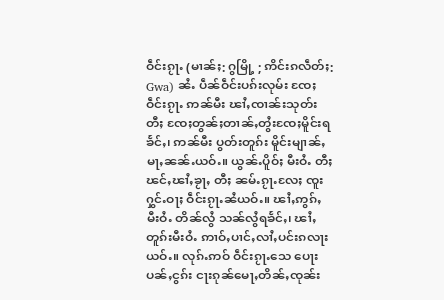ဝဵင်းၵႂႃႉ (မၢၼ်ႈ: ဂွမြို့ ; ဢိင်းၵလဵတ်ႈ: Gwa) ၼႆႉ ပဵၼ်ဝဵင်းပၵ်းလုမ်း ၸႄႈဝဵင်းၵႂႃႉ ဢၼ်မီး ၽၢႆႇၸၢၼ်းသုတ်း တီႈ ၸႄႈတွၼ်ႈတၢၼ်ႇတွႆးၸႄႈမိူင်းရၶႅင်ႇ၊ ဢၼ်မီး ပွတ်းတူၵ်း မိူင်းမျၢၼ်ႇမႃႇၼၼ်ႉယဝ်ႉ။ ယွၼ်ႉပိူဝ်ႈ မီးဝႆႉ တီႈၽင်ႇၽၢႆႇၶႂႃႇ တီႈ ၼမ်ႉၵႂႃႉလႄႈ ၸူးႁွင်ႉဝႃႈ ဝဵင်းၵႂႃႉၼႆယဝ်ႉ။ ၽၢႆႇဢွၵ်ႇ မီးဝႆႉ တိၼ်လွႆ သၼ်လွႆရၶႅင်ႇ၊ ၽၢႆႇတူၵ်းမီးဝႆႉ ဢၢဝ်ႇပၢင်ႇလၢႆႇပင်းၵလႃးယဝ်ႉ။ လုၵ်ႉဢဝ် ဝဵင်းၵႂႃႉသေ ပေႃးပၼ်ႇငွၵ်း ငႃးၵုၼ်မေႃႇတိၼ်ႇၸုၼ်း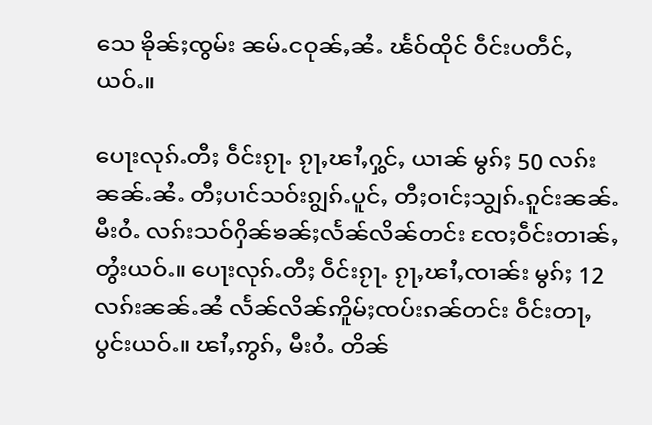သေ ၶိုၼ်ႈၸွမ်း ၼမ်ႉငဝုၼ်ႇၼႆႉ ၽႅဝ်ထိုင် ဝဵင်းပတဵင်ႇယဝ်ႉ။

ပေႃးလုၵ်ႉတီႈ ဝဵင်းၵႂႃႉ ၵႂႃႇၽၢႆႇႁွင်ႇ ယၢၼ် မွၵ်ႈ 50 လၵ်းၼၼ်ႉၼႆႉ တီႈပၢင်သဝ်းၵျွၵ်ႉပူင်ႇ တီႈဝၢင်ႈသျွၵ်ႉၵူင်းၼၼ်ႉ မီးဝႆႉ လၵ်းသဝ်ႁိၼ်ၶၼ်ႈလႅၼ်လိၼ်တင်း ၸႄႈဝဵင်းတၢၼ်ႇတွႆးယဝ်ႉ။ ပေႃးလုၵ်ႉတီႈ ဝဵင်းၵႂႃႉ ၵႂႃႇၽၢႆႇၸၢၼ်း မွၵ်ႈ 12 လၵ်းၼၼ်ႉၼႆ လႅၼ်လိၼ်ဢိူမ်ႈၸပ်းၵၼ်တင်း ဝဵင်းတႃႇပွင်းယဝ်ႉ။ ၽၢႆႇဢွၵ်ႇ မီးဝႆႉ တိၼ်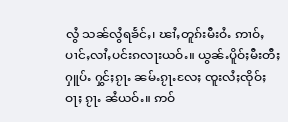လွႆ သၼ်လွႆရၶႅင်ႇ၊ ၽၢႆႇတူၵ်းမီးဝႆႉ ဢၢဝ်ႇပၢင်ႇလၢႆႇပင်းၵလႃးယဝ်ႉ။ ယွၼ်ႉပိူဝ်ႈမီးတီႈႁူပ်ႉ ႁွင်ႈၵႂႃႉ ၼမ်ႉၵႂႃႉလႄႈ ၸူးလႆႈၸိုဝ်ႈဝႃႈ ၵႂႃႉ ၼႆယဝ်ႉ။ ဢဝ်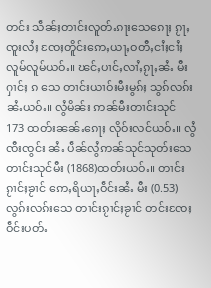တင်း သဵၼ်ႈတၢင်းလူတ်ႉၵႃးသေၵေႃႈ ၵႂႃႇၸူးလႆႈ ၸႄႈတိူင်းဢေႇယႃႇဝတီႇငၢႆႈငၢႆႈလူမ်လူမ်ယဝ်ႉ။ ၽင်ႇပၢင်ႇလၢႆႇၵႂႃႇၼႆႉ မီးႁၢင်ႈ ၵ သေ တၢင်းယၢဝ်းမီးမွၵ်ႈ သွၵ်လၵ်းၼႆႉယဝ်ႉ။ လွႆမိၼ်း ဢၼ်မီးတၢင်းသုင် 173 ထတ်းၼၼ်ႉၵေႃႈ လိုဝ်းလင်ယဝ်ႉ။ လွႆၸီးၸွင်း ၼႆႉ ပဵၼ်လွႆဢၼ်သုင်သုတ်းသေ တၢင်းသုင်မီး (1868)ထတ်းယဝ်ႉ။ တၢင်းၵႂၢင်ႈၶႂၢင် ဢေႇရိယႃႇဝဵင်းၼႆႉ မီး (0.53) လွၵ်းလၵ်းသေ တၢင်းၵႂၢင်ႈၶႂၢင် တင်းၸႄႈဝဵင်းပတ်ႉ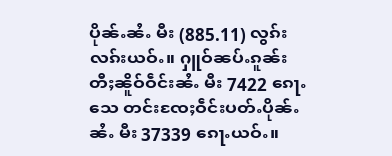ပိုၼ်ႉၼႆႉ မီး (885.11) လွၵ်းလၵ်းယဝ်ႉ။ ႁူဝ်ၼပ်ႉၵူၼ်း တီႈၼိူဝ်ဝဵင်းၼႆႉ မီး 7422 ၵေႃႉသေ တင်းၸႄႈဝဵင်းပတ်ႉပိုၼ်ႉၼႆႉ မီး 37339 ၵေႃႉယဝ်ႉ။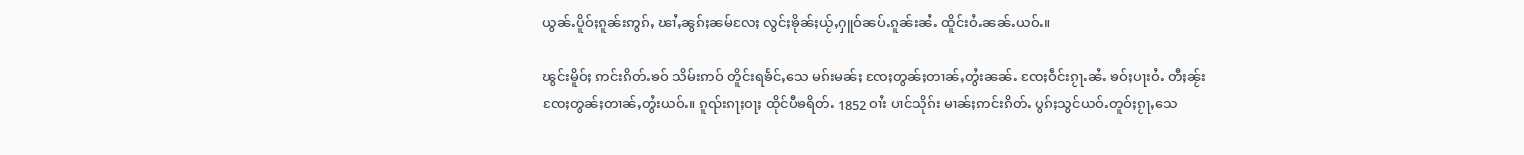ယွၼ်ႉပိူဝ်ႈၵူၼ်းဢွၵ်ႇ ၽၢႆႇၼွၵ်ႈၼမ်လႄႈ လွင်ႈၶိုၼ်ႈယႂ်ႇႁူဝ်ၼပ်ႉၵူၼ်းၼႆႉ ထိူင်းဝႆႉၼၼ်ႉယဝ်ႉ။

ၽွင်းမိူဝ်ႈ ဢင်းၵိတ်ႉၶဝ် သိမ်းဢဝ် တိူင်းရၶႅင်ႇသေ မၵ်းမၼ်ႈ ၸႄႈတွၼ်ႈတၢၼ်ႇတွႆးၼၼ်ႉ ၸႄႈဝဵင်းၵႂႃႉၼႆႉ ၶဝ်ႈပႃးဝႆႉ တီႈၼႂ်း ၸႄႈတွၼ်ႈတၢၼ်ႇတွႆးယဝ်ႉ။ ၵူၺ်းၵႃႈဝႃႈ ထိုင်ပီၶရိတ်ႉ 1852 ဝၢႆး ပၢင်သိုၵ်း မၢၼ်ႈဢင်းၵိတ်ႉ ပွၵ်ႈသွင်ယဝ်ႉတူဝ်ႈၵႂႃႇသေ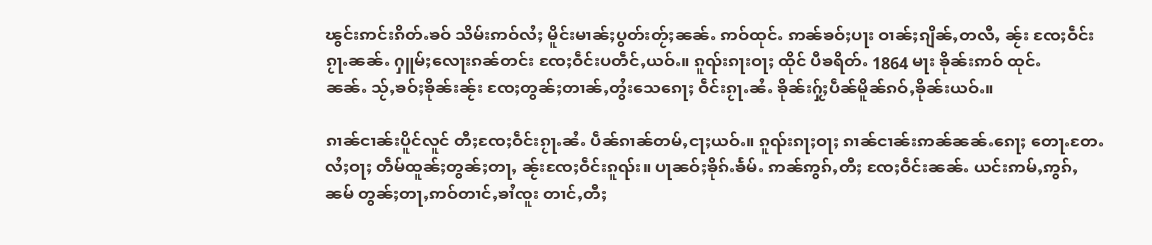ၽွင်းဢင်းၵိတ်ႉၶဝ် သိမ်းဢဝ်လႆႈ မိူင်းမၢၼ်ႈပွတ်းတႂ်ႈၼၼ်ႉ ဢဝ်ထုင်ႉ ဢၼ်ၶဝ်ႈပႃး ဝၢၼ်ႈၵျိၼ်ႇတလီႇ ၼႂ်း ၸႄႈဝဵင်းၵႂႃႉၼၼ်ႉ ႁူမ်ႈလေႃးၵၼ်တင်း ၸႄႈဝဵင်းပတဵင်ႇယဝ်ႉ။ ၵူၺ်းၵႃးဝႃႈ ထိုင် ပီၶရိတ်ႉ 1864 မႃး ၶိုၼ်းဢဝ် ထုင်ႉၼၼ်ႉ သႂ်ႇၶဝ်ႈၶိုၼ်းၼႂ်း ၸႄႈတွၼ်ႈတၢၼ်ႇတွႆးသေၵေႃႈ ဝဵင်းၵႂႃႉၼႆႉ ၶိုၼ်းႁႂ်ႈပဵၼ်မိူၼ်ၵဝ်ႇၶိုၼ်းယဝ်ႉ။

ၵၢၼ်ငၢၼ်းပိူင်လူင် တီႈၸႄႈဝဵင်းၵႂႃႉၼႆႉ ပဵၼ်ၵၢၼ်တမ်ႇငႃႈယဝ်ႉ။ ၵူၺ်းၵႃႈဝႃႈ ၵၢၼ်ငၢၼ်းဢၼ်ၼၼ်ႉၵေႃႈ တေႃႉတႄႉလႆႈဝႃႈ တဵမ်ထူၼ်ႈတွၼ်ႈတႃႇ ၼႂ်းၸႄႈဝဵင်းၵူၺ်း။ ပႃၼဝ်ႈၶိုၵ်ႉၶႅမ်ႉ ဢၼ်ဢွၵ်ႇတီႈ ၸႄႈဝဵင်းၼၼ်ႉ ယင်းဢမ်ႇဢွၵ်ႇၼမ် တွၼ်ႈတႃႇဢဝ်တၢင်ႇၶၢႆၸူး တၢင်ႇတီႈ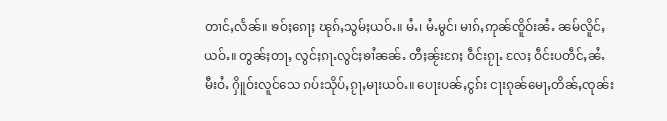တၢင်ႇလႅၼ်။ ၶဝ်ႈၵေႃႈ ၽုၵ်ႇသွမ်ႈယဝ်ႉ။ မႆႉ၊ မႆႉမွင်၊ မၢၵ်ႇဢုၼ်ၸိူဝ်းၼႆႉ ၼမ်လိူင်ႇယဝ်ႉ။ တွၼ်ႈတႃႇ လွင်ႈၵႃႉလွင်ႈၶၢႆၼၼ်ႉ တီႈၼႂ်းၵႄႈ ဝဵင်းၵႂႃႉ လႄႈ ဝဵင်းပတဵင်ႇၼႆႉ မီးဝႆႉ ႁိူဝ်းလူင်သေ ၵပ်းသိုပ်ႇၵႂႃႇမႃးယဝ်ႉ။ ပေႃးပၼ်ႇငွၵ်း ငႃးၵုၼ်မေႃႇတိၼ်ႇၸုၼ်း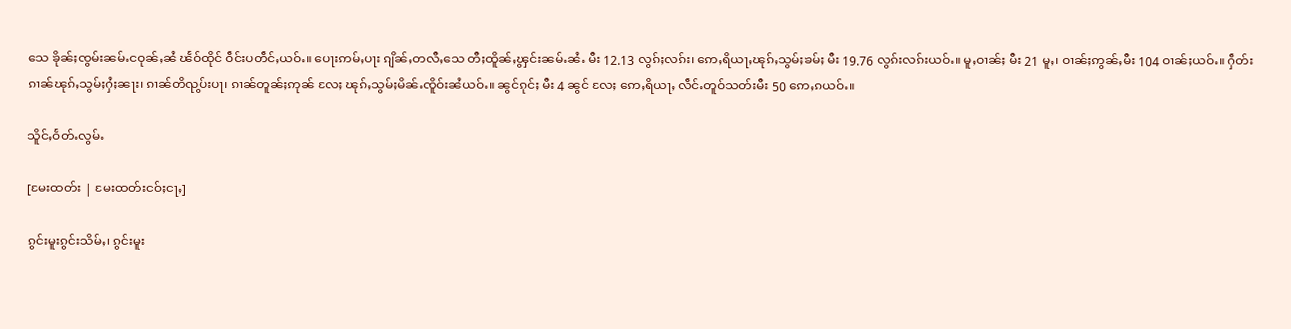သေ ၶိုၼ်ႈၸွမ်းၼမ်ႉငဝုၼ်ႇၼႆ ၽႅဝ်ထိုင် ဝဵင်းပတဵင်ႇယဝ်ႉ။ ပေႃးဢမ်ႇပႃး ၵျိၼ်ႇတလီႇသေ တီႈထိူၼ်ႇၾွင်းၼမ်ႉၼႆႉ မီး 12.13 လွၵ်ႈလၵ်း၊ ဢေႇရိယႃႇၽုၵ်ႇသွမ်ႈၶမ်ႈ မီး 19.76 လွၵ်းလၵ်းယဝ်ႉ။ မူႇဝၢၼ်ႈ မီး 21 မူႇ၊ ဝၢၼ်ႈဢွၼ်ႇမီး 104 ဝၢၼ်ႈယဝ်ႉ။ ႁဵတ်းၵၢၼ်ၽုၵ်ႇသွမ်ႈႁႆႈၼႃး၊ ၵၢၼ်တိၺွပ်းပႃ၊ ၵၢၼ်တူၼ်ႈဢုၼ် လႄႈ ၽုၵ်ႇသွမ်ႈမိၼ်ႉၸိူဝ်းၼႆယဝ်ႉ။ ၼွင်ၵုင်ႈ မီး 4 ၼွင် လႄႈ ဢေႇရိယႃႇ လဵင်ႉတူဝ်သတ်းမီး 50 ဢေႇၵယဝ်ႉ။

သိူင်ႇဝႅတ်ႉလွမ်ႉ

[မႄးထတ်း | မႄးထတ်းငဝ်ႈငႃႇ]

ၵွင်းမူးၵွင်းသိမ်ႇ၊ ၵွင်းမူး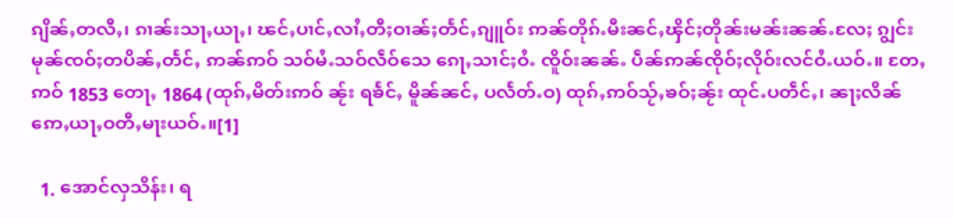ၵျိၼ်ႇတလီႇ၊ ၵၢၼ်းသႃႇယႃႇ၊ ၽင်ႇပၢင်ႇလၢႆႇတီႈဝၢၼ်ႈတႅင်ႇၵျူဝ်း ဢၼ်တိုၵ်ႉမီးၼင်ႇၾိင်ႈတိုၼ်းမၼ်းၼၼ်ႉလႄႈ ၵျွင်းမုၼ်ၸဝ်ႈတပိၼ်ႇတႅင်ႇ ဢၼ်ဢဝ် သဝ်မႆႉသဝ်လဵဝ်သေ ၵေႃႇသၢင်ႈဝႆႉ ၸိူဝ်းၼၼ်ႉ ပဵၼ်ဢၼ်ၸိုဝ်ႈလိုဝ်းလင်ဝႆႉယဝ်ႉ။ တႄႇဢဝ် 1853 တေႃႇ 1864 (ထုၵ်ႇမိတ်းဢဝ် ၼႂ်း ရၶႅင်ႇ မိူၼ်ၼင်ႇ ပလႅတ်ႉဝ) ထုၵ်ႇဢဝ်သႂ်ႇၶဝ်ႈၼႂ်း ထုင်ႉပတဵင်ႇ၊ ၼႃႈလိၼ်ဢေႇယႃႇဝတီႇမႃးယဝ်ႉ။[1]

  1. အောင်လှသိန်း၊ ရ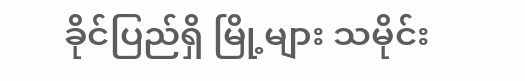ခိုင်ပြည်ရှိ မြို့များ သမိုင်း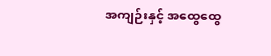အကျဉ်းနှင့် အထွေထွေ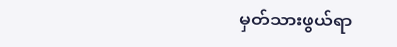မှတ်သားဖွယ်ရာ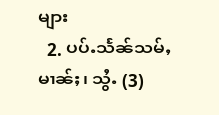များ
  2. ပပ်ႉသႅၼ်သမ်ႇမၢၼ်ႈ၊ သွႆႉ (3)